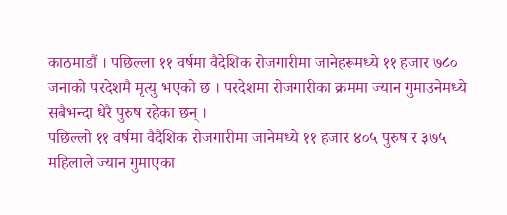काठमाडौं । पछिल्ला ११ वर्षमा वैदेशिक रोजगारीमा जानेहरूमध्ये ११ हजार ७८० जनाको परदेशमै मृत्यु भएको छ । परदेशमा रोजगारीका क्रममा ज्यान गुमाउनेमध्ये सबैभन्दा धेरै पुरुष रहेका छन् ।
पछिल्लो ११ वर्षमा वैदैशिक रोजगारीमा जानेमध्ये ११ हजार ४०५ पुरुष र ३७५ महिलाले ज्यान गुमाएका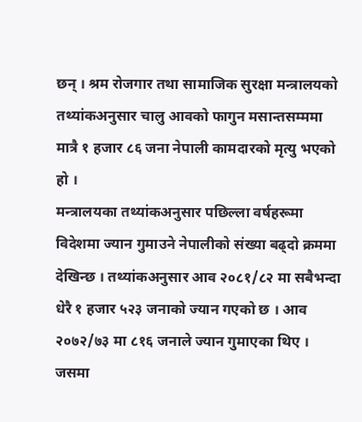छन् । श्रम रोजगार तथा सामाजिक सुरक्षा मन्त्रालयको तथ्यांकअनुसार चालु आवको फागुन मसान्तसम्ममा मात्रै १ हजार ८६ जना नेपाली कामदारको मृत्यु भएको हो ।
मन्त्रालयका तथ्यांकअनुसार पछिल्ला वर्षहरूमा विदेशमा ज्यान गुमाउने नेपालीको संख्या बढ्दो क्रममा देखिन्छ । तथ्यांकअनुसार आव २०८१/८२ मा सबैभन्दा धेरै १ हजार ५२३ जनाको ज्यान गएको छ । आव २०७२/७३ मा ८१६ जनाले ज्यान गुमाएका थिए । जसमा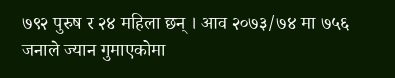७९२ पुरुष र २४ महिला छन् । आव २०७३/७४ मा ७५६ जनाले ज्यान गुमाएकोमा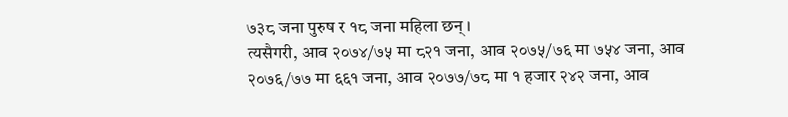७३८ जना पुरुष र १८ जना महिला छन् ।
त्यसैगरी, आव २०७४/७५ मा ८२१ जना, आव २०७५/७६ मा ७५४ जना, आव २०७६/७७ मा ६६१ जना, आव २०७७/७८ मा १ हजार २४२ जना, आव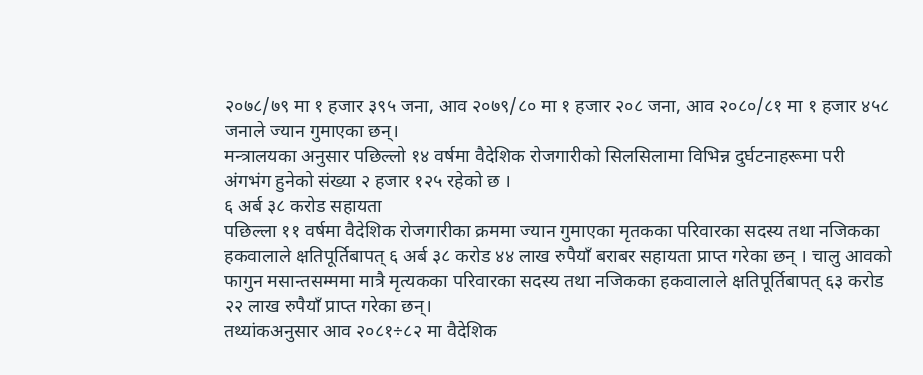२०७८/७९ मा १ हजार ३९५ जना, आव २०७९/८० मा १ हजार २०८ जना, आव २०८०/८१ मा १ हजार ४५८ जनाले ज्यान गुमाएका छन्।
मन्त्रालयका अनुसार पछिल्लो १४ वर्षमा वैदेशिक रोजगारीको सिलसिलामा विभिन्न दुर्घटनाहरूमा परी अंगभंग हुनेको संख्या २ हजार १२५ रहेको छ ।
६ अर्ब ३८ करोड सहायता
पछिल्ला ११ वर्षमा वैदेशिक रोजगारीका क्रममा ज्यान गुमाएका मृतकका परिवारका सदस्य तथा नजिकका हकवालाले क्षतिपूर्तिबापत् ६ अर्ब ३८ करोड ४४ लाख रुपैयाँ बराबर सहायता प्राप्त गरेका छन् । चालु आवको फागुन मसान्तसम्ममा मात्रै मृत्यकका परिवारका सदस्य तथा नजिकका हकवालाले क्षतिपूर्तिबापत् ६३ करोड २२ लाख रुपैयाँ प्राप्त गरेका छन्।
तथ्यांकअनुसार आव २०८१÷८२ मा वैदेशिक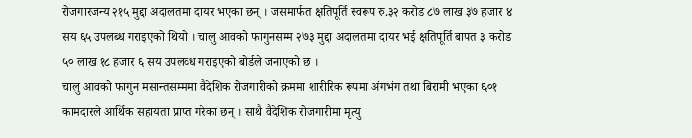रोजगारजन्य २१५ मुद्दा अदालतमा दायर भएका छन् । जसमार्फत क्षतिपूर्ति स्वरूप रु.३२ करोड ८७ लाख ३७ हजार ४ सय ६५ उपलब्ध गराइएको थियो । चालु आवको फागुनसम्म २७३ मुद्दा अदालतमा दायर भई क्षतिपूर्ति बापत ३ करोड ५० लाख १८ हजार ६ सय उपलव्ध गराइएको बोर्डले जनाएको छ ।
चालु आवको फागुन मसान्तसम्ममा वैदेशिक रोजगारीको क्रममा शारीरिक रूपमा अंगभंग तथा बिरामी भएका ६०१ कामदारले आर्थिक सहायता प्राप्त गरेका छन् । साथै वैदेशिक रोजगारीमा मृत्यु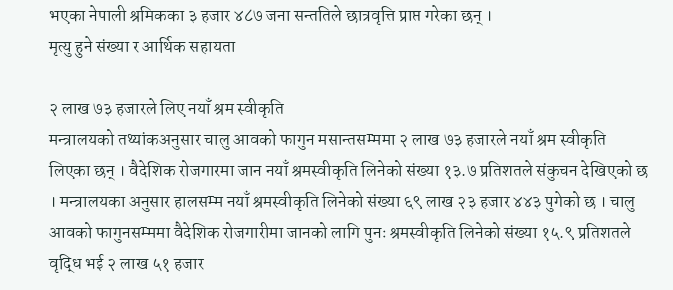भएका नेपाली श्रमिकका ३ हजार ४८७ जना सन्ततिले छात्रवृत्ति प्राप्त गरेका छन् ।
मृत्यु हुने संख्या र आर्थिक सहायता

२ लाख ७३ हजारले लिए नयाँ श्रम स्वीकृति
मन्त्रालयको तथ्यांकअनुसार चालु आवको फागुन मसान्तसम्ममा २ लाख ७३ हजारले नयाँ श्रम स्वीकृति लिएका छन् । वैदेशिक रोजगारमा जान नयाँ श्रमस्वीकृति लिनेको संख्या १३.७ प्रतिशतले संकुचन देखिएको छ । मन्त्रालयका अनुसार हालसम्म नयाँ श्रमस्वीकृति लिनेको संख्या ६९ लाख २३ हजार ४४३ पुगेको छ । चालु आवको फागुनसम्ममा वैदेशिक रोजगारीमा जानको लागि पुनः श्रमस्वीकृति लिनेको संख्या १५.९ प्रतिशतले वृद्धि भई २ लाख ५१ हजार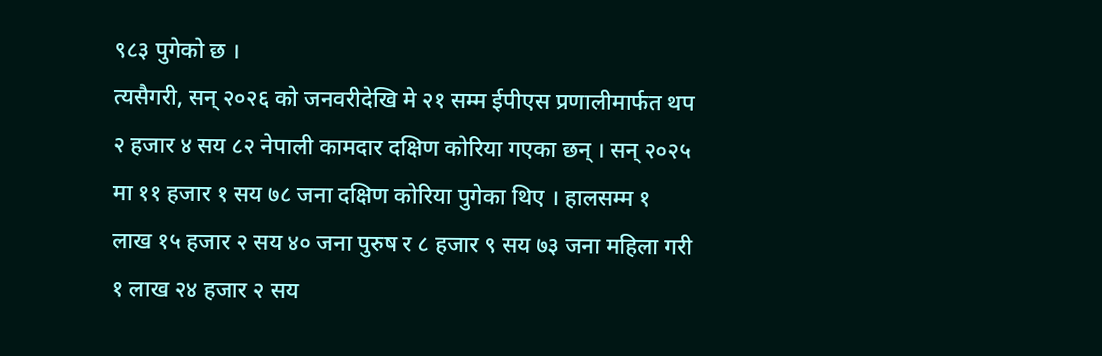९८३ पुगेको छ ।
त्यसैगरी, सन् २०२६ को जनवरीदेखि मे २१ सम्म ईपीएस प्रणालीमार्फत थप २ हजार ४ सय ८२ नेपाली कामदार दक्षिण कोरिया गएका छन् । सन् २०२५ मा ११ हजार १ सय ७८ जना दक्षिण कोरिया पुगेका थिए । हालसम्म १ लाख १५ हजार २ सय ४० जना पुरुष र ८ हजार ९ सय ७३ जना महिला गरी १ लाख २४ हजार २ सय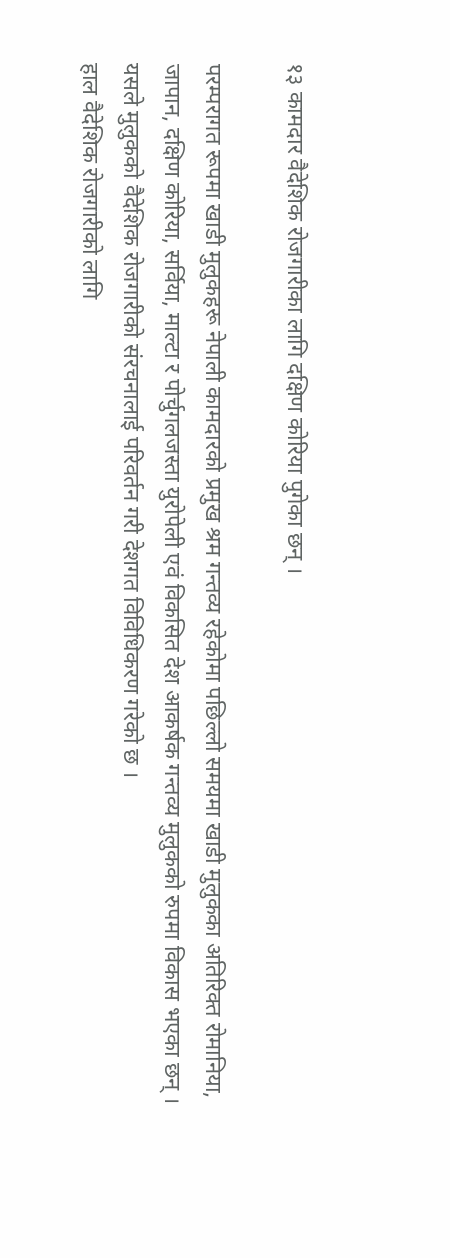१३ कामदार वैदेशिक रोजगारीका लागि दक्षिण कोरिया पुगेका छन् ।

परम्परागत रूपमा खाडी मुलुकहरू नेपाली कामदारको प्रमुख श्रम गन्तव्य रहेकोमा पछिल्लो समयमा खाडी मुलुकका अतिरिक्त रोमानिया, जापान, दक्षिण कोरिया, सर्विया, माल्टा र पोर्चुगलजस्ता युरोपेली एवं विकसित देश आकर्षक गन्तव्य मुलुकको रुपमा विकास भएका छन् । यसले मुलुकको वैदेशिक रोजगारीको संरचनालाई परिवर्तन गरी देशगत विविधिकरण गरेको छ ।
हाल वैदेशिक रोजगारीको लागि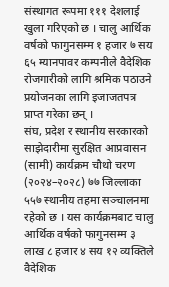संस्थागत रूपमा १११ देशलाई खुला गरिएको छ । चालु आर्थिक वर्षको फागुनसम्म १ हजार ७ सय ६५ म्यानपावर कम्पनीले वैदेशिक रोजगारीको लागि श्रमिक पठाउने प्रयोजनका लागि इजाजतपत्र प्राप्त गरेका छन् ।
संघ, प्रदेश र स्थानीय सरकारको साझेदारीमा सुरक्षित आप्रवासन (सामी) कार्यक्रम चौथो चरण (२०२४–२०२८) ७७ जिल्लाका ५५७ स्थानीय तहमा सञ्चालनमा रहेको छ । यस कार्यक्रमबाट चालु आर्थिक वर्षको फागुनसम्म ३ लाख ८ हजार ४ सय १२ व्यक्तिले वैदेशिक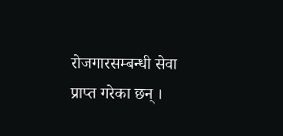रोजगारसम्बन्धी सेवा प्राप्त गरेका छन् ।